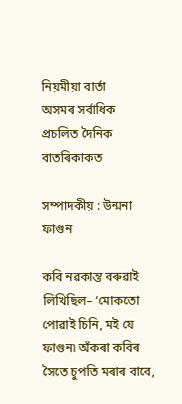নিয়মীয়া বাৰ্তা
অসমৰ সৰ্বাধিক প্ৰচলিত দৈনিক বাতৰিকাকত

সম্পাদকীয় : উন্মনা ফাগুন

কবি নৱকান্ত বৰুৱাই লিখিছিল– ‘মোকতো পোৱাই চিনি, মই যে ফাগুন৷ অঁকৰা কবিৰ সৈতে চুপতি মৰাৰ বাবে,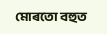মোৰতো বহুত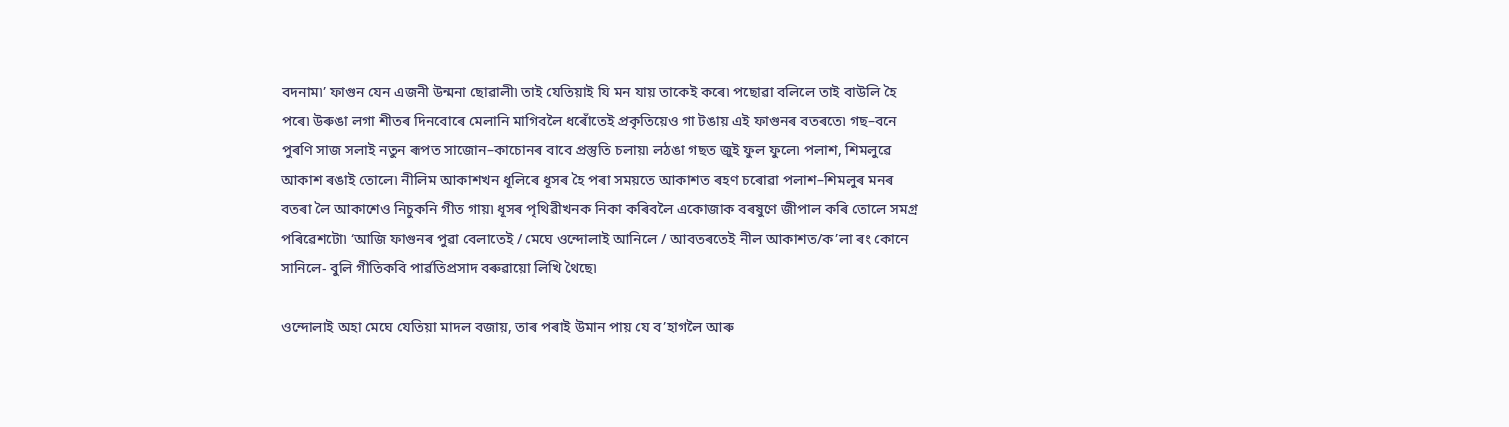বদনাম৷’ ফাগুন যেন এজনী উন্মনা ছোৱালী৷ তাই যেতিয়াই যি মন যায় তাকেই কৰে৷ পছোৱা বলিলে তাই বাউলি হৈ পৰে৷ উৰুঙা লগা শীতৰ দিনবোৰে মেলানি মাগিবলৈ ধৰোঁতেই প্রকৃতিয়েও গা টঙায় এই ফাগুনৰ বতৰতে৷ গছ–বনে পুৰণি সাজ সলাই নতুন ৰূপত সাজোন–কাচোনৰ বাবে প্রস্তুতি চলায়৷ লঠঙা গছত জুই ফুল ফুলে৷ পলাশ, শিমলুৱে আকাশ ৰঙাই তোলে৷ নীলিম আকাশখন ধূলিৰে ধূসৰ হৈ পৰা সময়তে আকাশত ৰহণ চৰোৱা পলাশ–শিমলুৰ মনৰ বতৰা লৈ আকাশেও নিচুকনি গীত গায়৷ ধূসৰ পৃথিৱীখনক নিকা কৰিবলৈ একোজাক বৰষুণে জীপাল কৰি তোলে সমগ্র পৰিৱেশটো৷ ‘আজি ফাগুনৰ পুৱা বেলাতেই / মেঘে ওন্দোলাই আনিলে / আবতৰতেই নীল আকাশত/ক’লা ৰং কোনে সানিলে- বুলি গীতিকবি পার্ৱতিপ্রসাদ বৰুৱায়ো লিখি থৈছে৷

ওন্দোলাই অহা মেঘে যেতিয়া মাদল বজায়, তাৰ পৰাই উমান পায় যে ব’হাগলৈ আৰু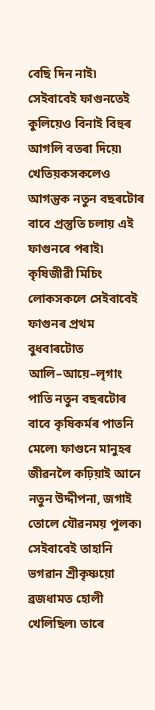বেছি দিন নাই৷ সেইবাবেই ফাগুনতেই কুলিয়েও বিনাই বিহুৰ আগলি বতৰা দিয়ে৷ খেতিয়কসকলেও আগন্তুক নতুন বছৰটোৰ বাবে প্রস্তুতি চলায় এই ফাগুনৰে পৰাই৷ কৃষিজীৱী মিচিং লোকসকলে সেইবাবেই ফাগুনৰ প্রথম বুধবাৰটোত আলি–আয়ে–লৃগাং পাতি নতুন বছৰটোৰ বাবে কৃষিকর্মৰ পাতনি মেলে৷ ফাগুনে মানুহৰ জীৱনলৈ কঢ়িয়াই আনে নতুন উদ্দীপনা, জগাই তোলে যৌৱনময় পুলক৷ সেইবাবেই তাহানি ভগৱান শ্রীকৃষ্ণয়ো ব্রজধামত হোলী খেলিছিল৷ তাৰে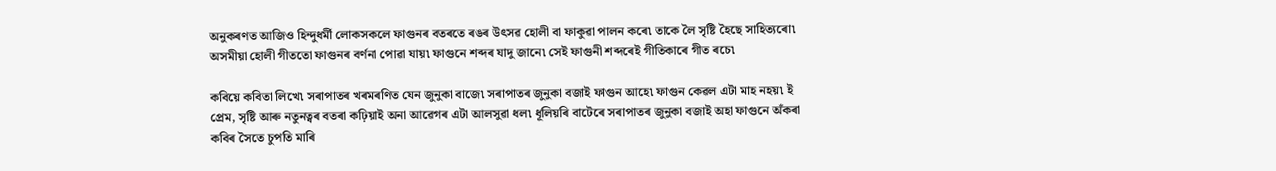অনুকৰণত আজিও হিন্দুধর্মী লোকসকলে ফাগুনৰ বতৰতে ৰঙৰ উৎসৱ হোলী বা ফাকুৱা পালন কৰে৷ তাকে লৈ সৃষ্টি হৈছে সাহিত্যৰো৷ অসমীয়া হোলী গীততো ফাগুনৰ বর্ণনা পোৱা যায়৷ ফাগুনে শব্দৰ যাদু জানে৷ সেই ফাগুনী শব্দৰেই গীতিকাৰে গীত ৰচে৷

কবিয়ে কবিতা লিখে৷ সৰাপাতৰ খৰমৰণিত যেন জুনুকা বাজে৷ সৰাপাতৰ জুনুকা বজাই ফাগুন আহে৷ ফাগুন কেৱল এটা মাহ নহয়৷ ই প্রেম, সৃষ্টি আৰু নতুনত্বৰ বতৰা কঢ়িয়াই অনা আৱেগৰ এটা আলসুৱা ধল৷ ধূলিয়ৰি বাটেৰে সৰাপাতৰ জুনুকা বজাই অহা ফাগুনে অঁকৰা কবিৰ সৈতে চুপতি মাৰি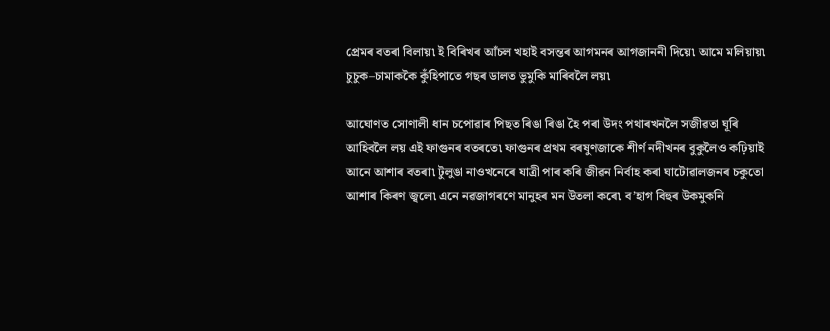প্রেমৰ বতৰা বিলায়৷ ই বিৰিখৰ আঁচল খহাই বসন্তৰ আগমনৰ আগজাননী দিয়ে৷ আমে মলিয়ায়৷ চুচুক–চামাককৈ কুঁহিপাতে গছৰ ডালত ভুমুকি মাৰিবলৈ লয়৷

আঘোণত সোণালী ধান চপোৱাৰ পিছত ৰিঙা ৰিঙা হৈ পৰা উদং পথাৰখনলৈ সজীৱতা ঘূৰি আহিবলৈ লয় এই ফাগুনৰ বতৰতে৷ ফাগুনৰ প্রথম বৰষুণজাকে শীর্ণ নদীখনৰ বুকুলৈও কঢ়িয়াই আনে আশাৰ বতৰা৷ টুলুঙা নাওখনেৰে যাত্রী পাৰ কৰি জীৱন নির্বাহ কৰা ঘাটোৱালজনৰ চকুতো আশাৰ কিৰণ জ্বলে৷ এনে নৱজাগৰণে মানুহৰ মন উতলা কৰে৷ ব’হাগ বিহুৰ উকমুকনি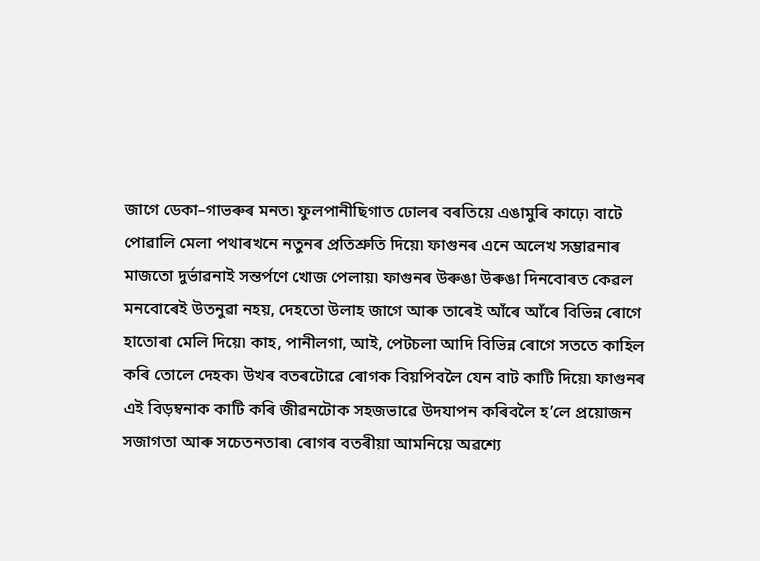জাগে ডেকা–গাভৰুৰ মনত৷ ফুলপানীছিগাত ঢোলৰ বৰতিয়ে এঙামুৰি কাঢ়ে৷ বাটে পোৱালি মেলা পথাৰখনে নতুনৰ প্রতিশ্রুতি দিয়ে৷ ফাগুনৰ এনে অলেখ সম্ভাৱনাৰ মাজতো দুর্ভাৱনাই সন্তর্পণে খোজ পেলায়৷ ফাগুনৰ উৰুঙা উৰুঙা দিনবোৰত কেৱল মনবোৰেই উতনুৱা নহয়, দেহতো উলাহ জাগে আৰু তাৰেই আঁৰে আঁৰে বিভিন্ন ৰোগে হাতোৰা মেলি দিয়ে৷ কাহ, পানীলগা, আই, পেটচলা আদি বিভিন্ন ৰোগে সততে কাহিল কৰি তোলে দেহক৷ উখৰ বতৰটোৱে ৰোগক বিয়পিবলৈ যেন বাট কাটি দিয়ে৷ ফাগুনৰ এই বিড়ম্বনাক কাটি কৰি জীৱনটোক সহজভাৱে উদযাপন কৰিবলৈ হ’লে প্রয়োজন সজাগতা আৰু সচেতনতাৰ৷ ৰোগৰ বতৰীয়া আমনিয়ে অৱশ্যে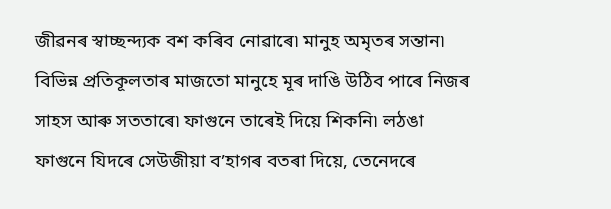জীৱনৰ স্বাচ্ছন্দ্যক বশ কৰিব নোৱাৰে৷ মানুহ অমৃতৰ সন্তান৷ বিভিন্ন প্রতিকূলতাৰ মাজতো মানুহে মূৰ দাঙি উঠিব পাৰে নিজৰ সাহস আৰু সততাৰে৷ ফাগুনে তাৰেই দিয়ে শিকনি৷ লঠঙা ফাগুনে যিদৰে সেউজীয়া ব’হাগৰ বতৰা দিয়ে, তেনেদৰে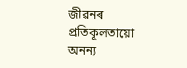জীৱনৰ প্রতিকূলতায়ো অনন্য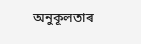অনুকূলতাৰ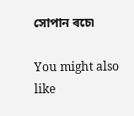সোপান ৰচে৷

You might also like